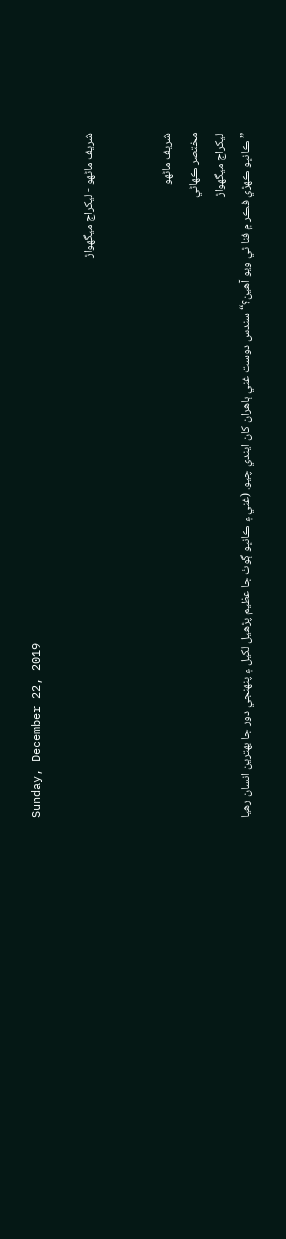Sunday, December 22, 2019

شريف ماڻھو - ليکراج ميگھواڙ


شريف ماڻھو
مختصر ڪھاڻي
ليکراج ميگھواڙ
”ڪانڀو ڪهڙي فڪر ۾ فنا ٿي ويو آھين؟“ سندس دوست غني ٻاهران کان ايندي چيو. (غني ۽ ڪانڀو ڳوٺ جا عظيم پڙھيل لکيل ۽ پنهنجي دور جا بهترين انسان رهيا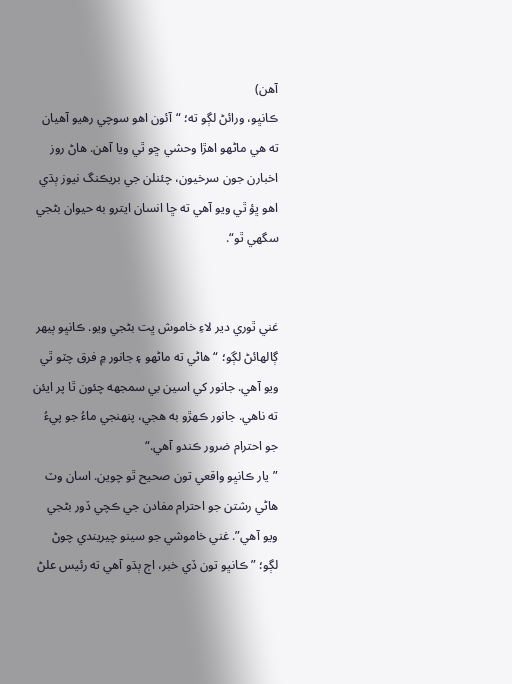آھن)
ڪانڀو، ورائڻ لڳو ته؛ “آئون اهو سوچي رهيو آھيان ته هي ماڻهو اهڙا وحشي ڇو ٿي ويا آھن. هاڻ روز اخبارن جون سرخيون، چئنلن جي بريڪنگ نيوز ٻڌي اھو ڀؤ ٿي ويو آھي ته ڇا انسان ايترو به حيوان بڻجي سگهي ٿو“.


غني ٿوري دير لاءِ خاموش ڀت بڻجي ويو. ڪانڀو ٻيهر ڳالهائڻ لڳو؛ “هاڻي ته ماڻھو ۽ جانور ۾ فرق چٽو ٿي ويو آھي. جانور کي اسين بي سمجهه چئون ٿا پر ايئن ته ناهي. جانور ڪهڙو به هجي، پنهنجي ماءُ جو پيءُ جو احترام ضرور ڪندو آھي.“
”يار ڪانڀو واقعي تون صحيح ٿو چوين. اسان وٽ ھاڻي رشتن جو احترام مفادن جي ڪچي ڏور بڻجي ويو آھي”. غني خاموشي جو سينو چيريندي چوڻ لڳو؛ ”ڪانڀو تون ڏي خبر، اڄ ٻڌو آھي ته رئيس علڻ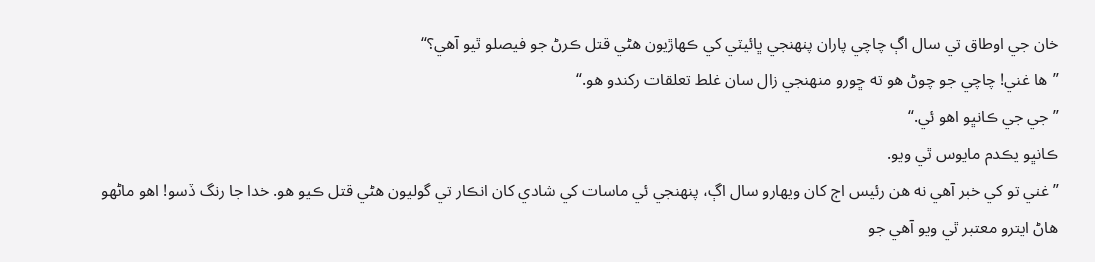خان جي اوطاق تي سال اڳ چاچي پاران پنهنجي ڀائيٽي کي ڪهاڙيون هڻي قتل ڪرڻ جو فيصلو ٿيو آهي؟“
”ھا غني! چاچي جو چوڻ هو ته ڇورو منهنجي زال سان غلط تعلقات رکندو هو.“
”جي جي ڪانڀو اھو ئي.“
ڪانڀو يڪدم مايوس ٿي ويو.
”غني تو کي خبر آھي نه هن رئيس اڄ کان ويهارو سال اڳ، پنهنجي ئي ماسات کي شادي کان انڪار تي گوليون هڻي قتل ڪيو هو. خدا جا رنگ ڏسو! اھو ماڻھو هاڻ ايترو معتبر ٿي ويو آھي جو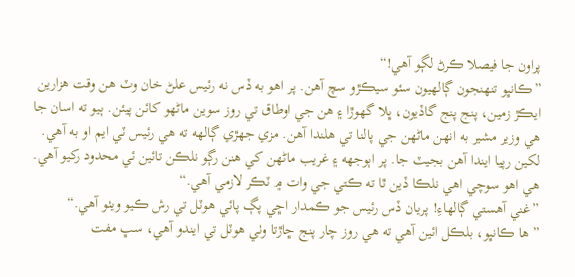پراون جا فيصلا ڪرڻ لڳو آھي!“
”ڪانڀو تنهنجون ڳالهيون سئو سيڪڙو سچ آھن. پر اھو به ڏس نه رئيس علڻ خان وٽ ھن وقت هزارين ايڪڙ زمين، پنج پنج گاڏيون، ڀلا گهوڙا ۽ هن جي اوطاق تي روز سوين ماڻھو کائن پيئن. ٻيو ته اسان جا هي وزير مشير به انهن ماڻھن جي پالنا تي هلندا آھن. مزي جهڙي ڳالهه ته هي رئيس ٽي ايم او به آھي. لکين رپيا ايندا آھن بجيٽ جا. پر اٻوجهه ۽ غريب ماڻھن کي هنن رڳو نلڪن تائين ئي محدود رکيو آھي. هي اهو سوچي اهي نلڪا ڏين ٿا ته ڪتي جي وات ۾ ٽڪر لازمي آھي.“
”غني آھستي ڳالهاءِ! پريان ڏس رئيس جو ڪمدار اڇي پڳ پائي هوٽل تي رش ڪيو ويٺو آھي.“
”ها ڪانڀو، بلڪل ائين آھي ته هي روز چار پنج ڇاڙتا وٺي هوٽل تي ايندو آھي، سڀ مفت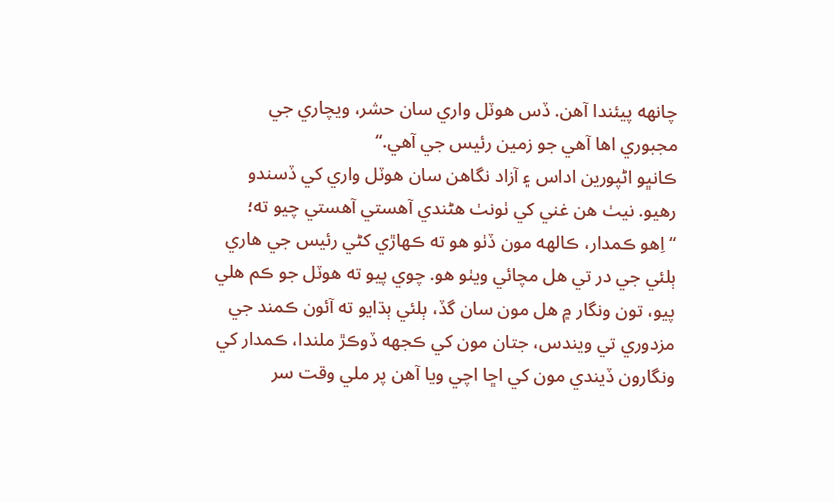چانهه پيئندا آهن. ڏس هوٽل واري سان حشر، ويچاري جي مجبوري اھا آھي جو زمين رئيس جي آھي.“
ڪانڀو اڻپورين اداس ۽ آزاد نگاهن سان هوٽل واري کي ڏسندو رهيو. نيٺ هن غني کي ٺونٺ ھڻندي آهستي آھستي چيو ته؛ “اِھو ڪمدار، ڪالهه مون ڏٺو هو ته ڪهاڙي کڻي رئيس جي هاري ٻلئي جي در تي ھل مچائي ويٺو هو. چوي پيو ته هوٽل جو ڪم هلي پيو، تون ونگار ۾ هل مون سان گڏ، ٻلئي ٻڌايو ته آئون ڪمند جي مزدوري تي ويندس، جتان مون کي ڪجهه ڏوڪڙ ملندا، ڪمدار کي ونگارون ڏيندي مون کي اڇا اچي ويا آھن پر ملي وقت سر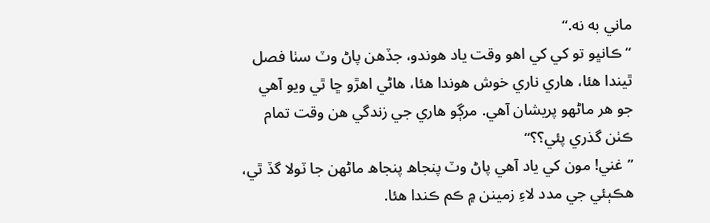ماني به نه.“
“ڪانڀو تو کي کي اھو وقت ياد هوندو، جڏھن پاڻ وٽ سٺا فصل ٿيندا هئا، هاري ناري خوش هوندا هئا، هاڻي اھڙو ڇا ٿي ويو آھي جو هر ماڻھو پريشان آھي. مرڳو هاري جي زندگي هن وقت تمام ڪٺن گذري پئي؟؟“
”غني! مون کي ياد آھي پاڻ وٽ پنجاھ پنجاھ ماڻھن جا ٽولا گڏ ٿي، هڪٻئي جي مدد لاءِ زمينن ۾ ڪم ڪندا هئا.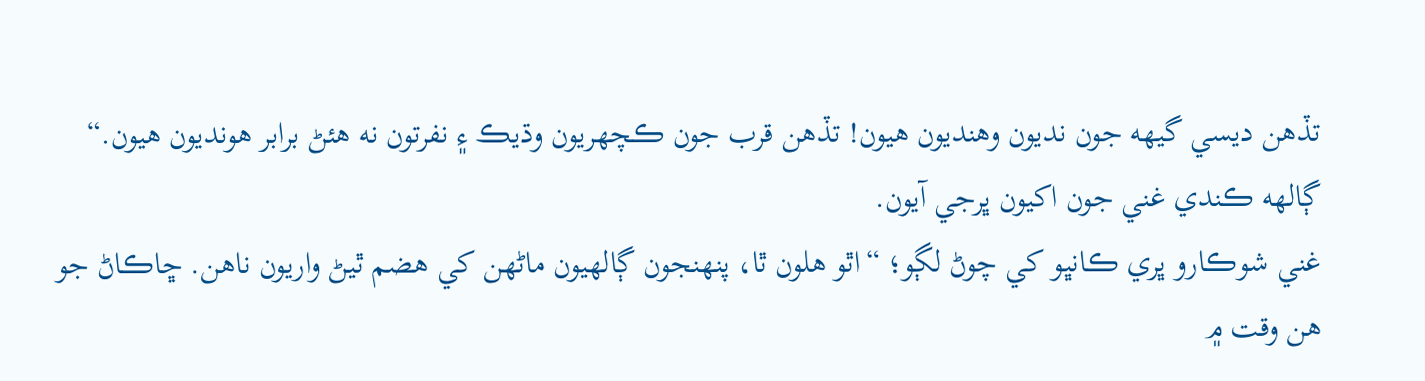تڏھن ديسي گيهه جون نديون وهنديون هيون! تڏھن قرب جون ڪچهريون وڌيڪ ۽ نفرتون نه هئڻ برابر هونديون هيون.“ ڳالهه ڪندي غني جون اکيون ڀرجي آيون.
غني شوڪارو ڀري ڪانڀو کي چوڻ لڳو؛ “اٿو هلون ٿا، پنهنجون ڳالهيون ماڻھن کي هضم ٿيڻ واريون ناهن. ڇاڪاڻ جو هن وقت ۾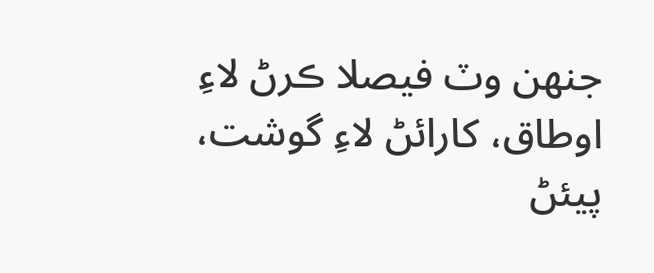جنهن وٽ فيصلا ڪرڻ لاءِ اوطاق، کارائڻ لاءِ گوشت، پيئڻ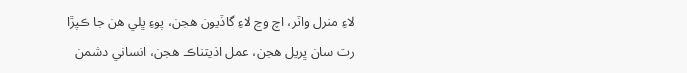لاءِ منرل واٽر، اچ وڃ لاءِ گاڏيون هجن، پوءِ ڀلي هن جا ڪپڙا رت سان ڀريل هجن، عمل اذيتناڪ هجن، انساني دشمن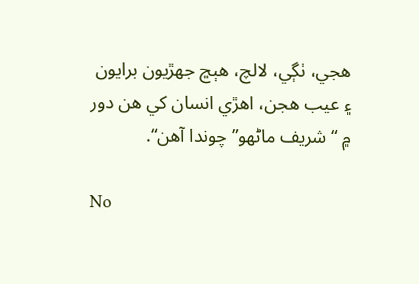هجي، ٺڳي، لالچ، هٻڇ جهڙيون برايون ۽ عيب هجن، اهڙي انسان کي هن دور ۾ “شريف ماڻھو” چوندا آهن“.

No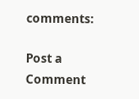comments:

Post a Comment